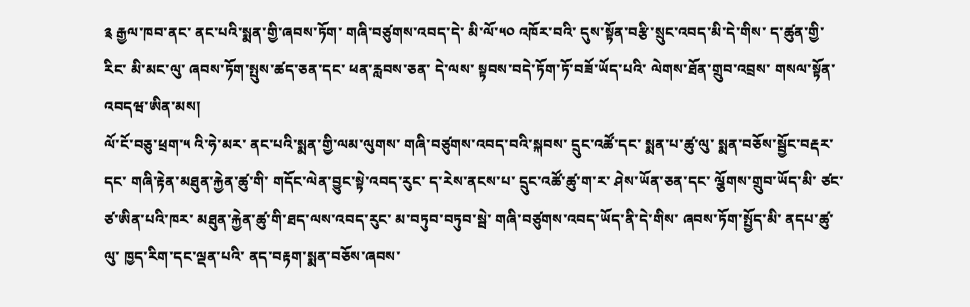༉ རྒྱལ་ཁབ་ནང་ ནང་པའི་སྨན་གྱི་ཞབས་ཏོག་ གཞི་བཙུགས་འབད་དེ་ མི་ལོ་༥༠ འཁོར་བའི་ དུས་སྟོན་བརྩི་སྲུང་འབད་མི་དེ་གིས་ ད་ཚུན་གྱི་རིང་ མི་མང་ལུ་ ཞབས་ཏོག་སྤུས་ཚད་ཅན་དང་ ཕན་རླབས་ཅན་ དེ་ལས་ སྟབས་བདེ་ཏོག་ཏོ་བཟོ་ཡོད་པའི་ ལེགས་ཐོན་གྲུབ་འབྲས་ གསལ་སྟོན་འབདཝ་ཨིན་མས།
ལོ་ངོ་བཅུ་ཕྲག་༥ འི་ཧེ་མར་ ནང་པའི་སྨན་གྱི་ལམ་ལུགས་ གཞི་བཙུགས་འབད་བའི་སྐབས་ དྲུང་འཚོ་དང་ སྨན་པ་ཚུ་ལུ་ སྨན་བཅོས་སྦྱོང་བརྡར་དང་ གཞི་རྟེན་མཐུན་རྐྱེན་ཚུ་གི་ གདོང་ལེན་བྱུང་སྟེ་འབད་རུང་ ད་རེས་ནངས་པ་ དྲུང་འཚོ་ཚུ་ག་ར་ ཤེས་ཡོན་ཅན་དང་ ལྕོགས་གྲུབ་ཡོད་མི་ ཙང་ཙ་ཨིན་པའི་ཁར་ མཐུན་རྐྱེན་ཚུ་གི་ཐད་ལས་འབད་རུང་ མ་བཏུབ་བཏུབ་སྦེ་ གཞི་བཙུགས་འབད་ཡོད་ནི་དེ་གིས་ ཞབས་ཏོག་སྤྱོད་མི་ ནདཔ་ཚུ་ལུ་ ཁྱད་རིག་དང་ལྡན་པའི་ ནད་བརྟག་སྨན་བཅོས་ཞབས་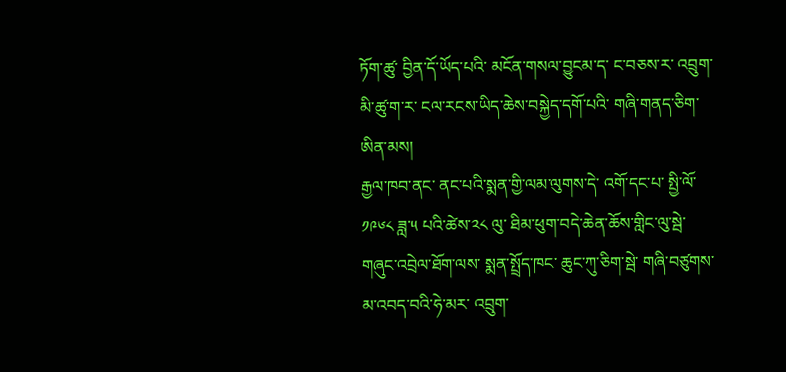ཏོག་ཚུ་ བྱིན་དོ་ཡོད་པའི་ མངོན་གསལ་བྱུངམ་ད་ ང་བཅས་ར་ འབྲུག་མི་ཚུ་ག་ར་ ངལ་རངས་ཡིད་ཆེས་བསྐྱེད་དགོ་པའི་ གཞི་གནད་ཅིག་ཨིན་མས།
རྒྱལ་ཁབ་ནང་ ནང་པའི་སྨན་གྱི་ལམ་ལུགས་དེ་ འགོ་དང་པ་ སྤྱི་ལོ་༡༩༦༨ ཟླ་༥ པའི་ཚེས་༢༨ ལུ་ ཐིམ་ཕུག་བདེ་ཆེན་ཆོས་གླིང་ལུ་སྦེ་ གཞུང་འབྲེལ་ཐོག་ལས་ སྨན་སྤྲོད་ཁང་ ཆུང་ཀུ་ཅིག་སྦེ་ གཞི་བཙུགས་མ་འབད་བའི་ཧེ་མར་ འབྲུག་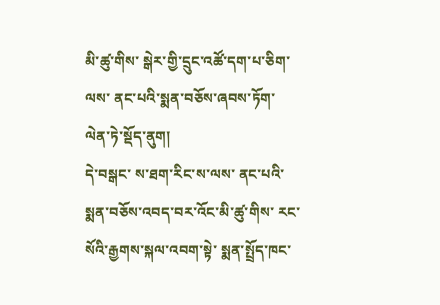མི་ཚུ་གིས་ སྒེར་གྱི་དྲུང་འཚོ་དག་པ་ཅིག་ལས་ ནང་པའི་སྨན་བཅོས་ཞབས་ཏོག་ ལེན་ཏེ་སྡོད་ནུག།
དེ་བསྒང་ ས་ཐག་རིང་ས་ལས་ ནང་པའི་སྨན་བཅོས་འབད་བར་འོང་མི་ཚུ་གིས་ རང་སོའི་རྒྱགས་སྐལ་འབག་སྟེ་ སྨན་སྤྲོད་ཁང་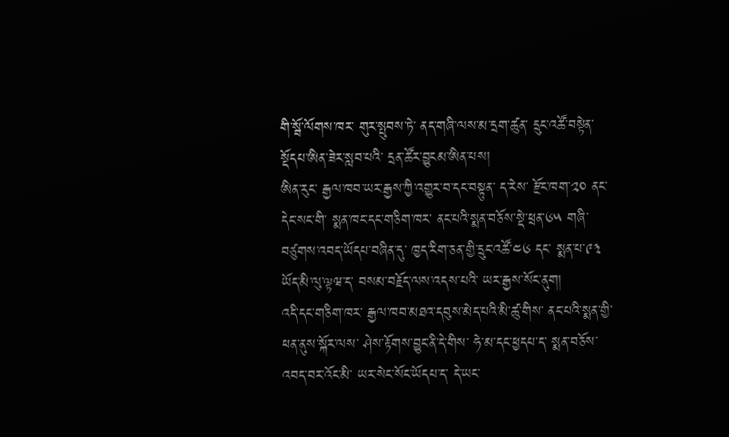གི་སྦོ་ལོགས་ཁར་ གུར་སྤུབས་ཏེ་ ནད་གཞི་ལས་མ་དྲག་ཚུན་ དྲུང་འཚོ་བསྟེན་སྡོདཔ་ཨིན་ཟེར་སླབ་པའི་ དྲན་ཚོར་བྱུངམ་ཨིན་པས།
ཨིན་རུང་ རྒྱལ་ཁབ་ཡར་རྒྱས་ཀྱི་འགྱུར་བ་དང་བསྟུན་ ད་རེས་ རྫོང་ཁག་༢༠ ནང་ དེང་སང་གི་ སྨན་ཁང་དང་གཅིག་ཁར་ ནང་པའི་སྨན་བཅོས་སྡེ་ཕྲན་༦༥ གཞི་བཙུགས་འབད་ཡོདཔ་བཞིན་དུ་ ཁྱད་རིག་ཅན་གྱི་དྲུང་འཚོ་༤༦ དང་ སྨན་པ་༩༣ ཡོད་མི་ལུ་ལྟཝ་ད་ བསམ་བརྗོད་ལས་འདས་པའི་ ཡར་རྒྱས་སོང་ནུག།
འདི་དང་གཅིག་ཁར་ རྒྱལ་ཁབ་མཐའ་དབུས་མེད་པའི་མི་ཚུ་གིས་ ནང་པའི་སྨན་གྱི་ ཕན་ནུས་སྐོར་ལས་ ཤེས་རྟོགས་བྱུང་ནི་དེ་གིས་ ཧེ་མ་དང་ཕྱདཔ་ད་ སྨན་བཅོས་འབད་བར་འོང་མི་ ཡར་སེང་སོང་ཡོདཔ་ད་ དེ་ཡང་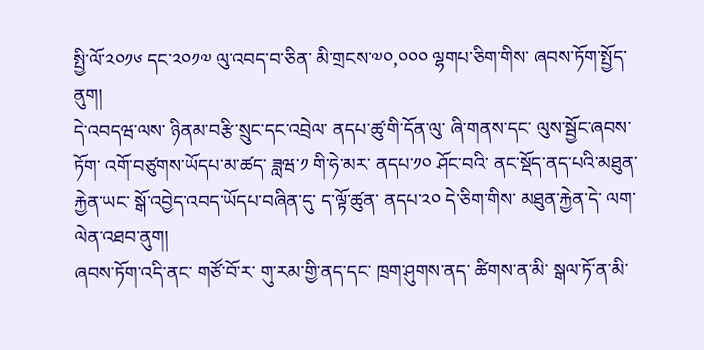སྤྱི་ལོ་༢༠༡༦ དང་༢༠༡༧ ལུ་འབད་བ་ཅིན་ མི་གྲངས་༧༠,༠༠༠ ལྷགཔ་ཅིག་གིས་ ཞབས་ཏོག་སྤྱོད་ནུག།
དེ་འབདཝ་ལས་ ཉིནམ་བརྩི་སྲུང་དང་འབྲེལ་ ནདཔ་ཚུ་གི་དོན་ལུ་ ཞི་གནས་དང་ ལུས་སྦྱོང་ཞབས་ཏོག་ འགོ་བཙུགས་ཡོདཔ་མ་ཚད་ ཟླཝ་༡ གི་ཧེ་མར་ ནདཔ་༡༠ ཤོང་བའི་ ནང་སྡོད་ནད་པའི་མཐུན་རྐྱེན་ཡང་ སྒོ་འབྱེད་འབད་ཡོདཔ་བཞིན་དུ་ ད་ལྟོ་ཚུན་ ནདཔ་༢༠ དེ་ཅིག་གིས་ མཐུན་རྐྱེན་དེ་ ལག་ལེན་འཐབ་ནུག།
ཞབས་ཏོག་འདི་ནང་ གཙོ་བོ་ར་ གུ་རམ་གྱི་ནད་དང་ ཁྲག་ཤུགས་ནད་ ཚིགས་ན་མི་ སྒལ་ཏོ་ན་མི་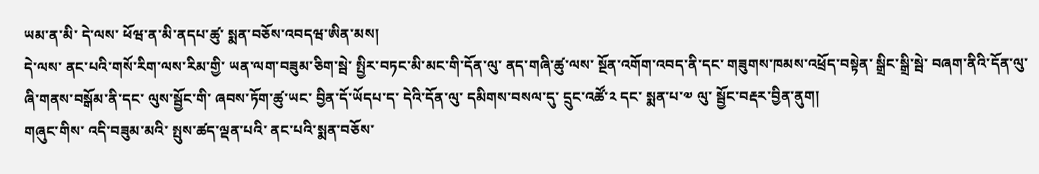ཡམ་ན་མི་ དེ་ལས་ ཕོཝ་ན་མི་ནདཔ་ཚུ་ སྨན་བཅོས་འབདཝ་ཨིན་མས།
དེ་ལས་ ནང་པའི་གསོ་རིག་ལས་རིམ་གྱི་ ཡན་ལག་བཟུམ་ཅིག་སྦེ་ སྤྱིར་བཏང་མི་མང་གི་དོན་ལུ་ ནད་གཞི་ཚུ་ལས་ སྔོན་འགོག་འབད་ནི་དང་ གཟུགས་ཁམས་འཕྲོད་བསྟེན་ སྒྲིང་སྒྲི་སྦེ་ བཞག་ནིའི་དོན་ལུ་ ཞི་གནས་བསྒོམ་ནི་དང་ ལུས་སྦྱོང་གི་ ཞབས་ཏོག་ཚུ་ཡང་ བྱིན་དོ་ཡོདཔ་ད་ དེའི་དོན་ལུ་ དམིགས་བསལ་དུ་ དྲུང་འཚོ་༢ དང་ སྨན་པ་༧ ལུ་ སྦྱོང་བརྡར་བྱིན་ནུག།
གཞུང་གིས་ འདི་བཟུམ་མའི་ སྤུས་ཚད་ལྡན་པའི་ ནང་པའི་སྨན་བཅོས་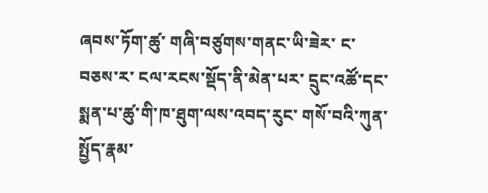ཞབས་ཏོག་ཚུ་ གཞི་བཙུགས་གནང་ཡི་ཟེར་ ང་བཅས་ར་ ངལ་རངས་སྡོད་ནི་མེན་པར་ དྲུང་འཚོ་དང་ སྨན་པ་ཚུ་གི་ཁ་ཐུག་ལས་འབད་རུང་ གསོ་བའི་ཀུན་སྤྱོད་རྣམ་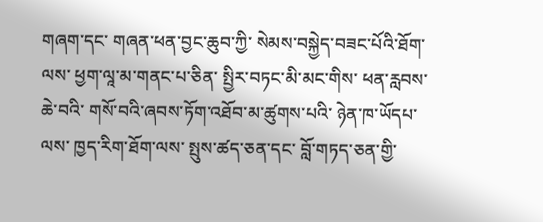གཞག་དང་ གཞན་ཕན་བྱང་ཆུབ་ཀྱི་ སེམས་བསྐྱེད་བཟང་པོའི་ཐོག་ལས་ ཕྱག་ལཱ་མ་གནང་པ་ཅིན་ སྤྱིར་བཏང་མི་མང་གིས་ ཕན་རླབས་ཆེ་བའི་ གསོ་བའི་ཞབས་ཏོག་འཐོབ་མ་ཚུགས་པའི་ ཉེན་ཁ་ཡོདཔ་ལས་ ཁྱད་རིག་ཐོག་ལས་ སྤུས་ཚད་ཅན་དང་ བློ་གཏད་ཅན་གྱི་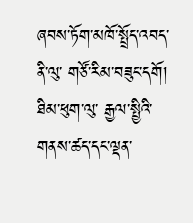ཞབས་ཏོག་མཁོ་སྤྲོད་འབད་ནི་ལུ་ གཙོ་རིམ་བཟུང་དགོ།
ཐིམ་ཕུག་ལུ་ རྒྱལ་སྤྱིའི་གནས་ཚད་དང་ལྡན་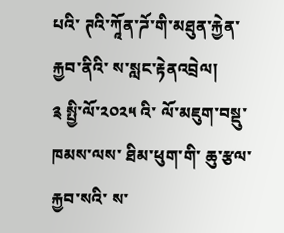པའི་ ཊའི་ཀཱོན་ཌོ་གི་མཐུན་རྐྱེན་རྐྱབ་ནིའི་ ས་སླང་རྟེནའབྲེལ།
༉ སྤྱི་ལོ་༢༠༢༥ འི་ ལོ་མཇུག་བསྡུ་ཁམས་ལས་ ཐིམ་ཕུག་གི་ ཆུ་རྩལ་རྐྱབ་སའི་ ས་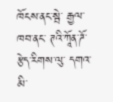ཁོངས་ནང་སྦེ་ རྒྱལ་ཁབ་ནང་ ཊའི་ཀཱོན་ཌོ་རྩེད་རིགས་ལུ་ དགའ་མི་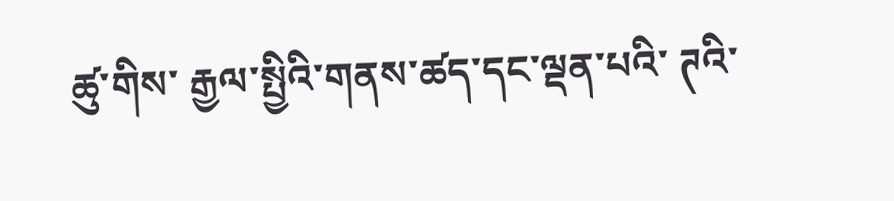ཚུ་གིས་ རྒྱལ་སྤྱིའི་གནས་ཚད་དང་ལྡན་པའི་ ཊའི་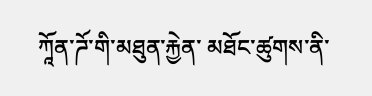ཀཱོན་ཌོ་གི་མཐུན་རྐྱེན་ མཐོང་ཚུགས་ནི་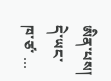ཨིན་པས། དེ་ཡང་ ཁ་ཙ་ …